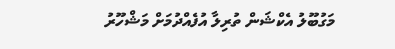މަގުބޫލު އެކްޝަން ތުރިލާ އުފެއްދުމަށް މަޝްހޫރު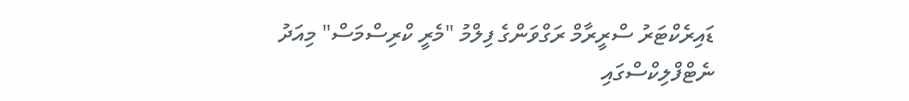ޑައިރެކްޓަރު ސްރީރާމް ރަގްވަންގެ ފިލްމު "މެރީ ކްރިސްމަސް" މިއަދު ނެޓްފްލިކްސްގައި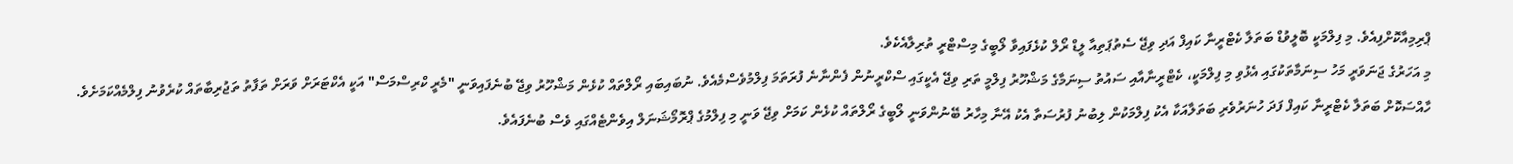ޕްރިމިއާކޮށްފިއެވެ. މި ފިލްމަކީ ބޮލީވުޑް ބަތަލާ ކެޓްރީނާ ކައިފް އަދި ވިޖޭ ސެތުޕަތިއާ ލީޑް ރޯލް ކުޅެފައިވާ ލޯބީގެ މިސްޓްރީ ތުރިލާއެކެވެ.
މި އަހަރުގެ ޖަނަވަރީ މަހު ސިނަމާތަކުގައި އެޅުވި މި ފިލްމަކީ، ކެޓްރީނާއާއި ސައުތު ސިނަމާގެ މަޝްހޫރު ފިލްމީ ތަރި ވިޖޭ އެކީގައި ސްކްރީނުން ފެންނާނެ ފުރަތަމަ ފިލްމުވެސްމެއެވެ. ނުބައިބައި ރޯލްތައް ކުޅެން މަޝްހޫރު ވިޖޭ ބުނެފައިވަނީ "މެރީ ކްރިސްމަސް" އަކީ އެކްޓަރަށް ވަރަށް ތަފާތު ތަޖުރިބާތައް ކުރެވުނު ފިލްމެއްކަމަށެވެ. ހާއްސަކޮށް ބަތަލާ ކެޓްރީނާ ކައިފް ފަދަ ހުނަރުވެރި ބަތަލާއަކާ އެކު ފިލްމަކުން ލިބުނު ފުރުސަތާ އެކު އޭނާ މިހާރު ބޭނުންވަނީ ލޯބީގެ ރޯލްތައް ކުޅެން ކަމަށް ވިޖޭ ވަނީ މި ފިލްމުގެ ޕްރޮމޯޝަނަލް އިވެންޓެއްގައި ވެސް ބުނެފައެވެ.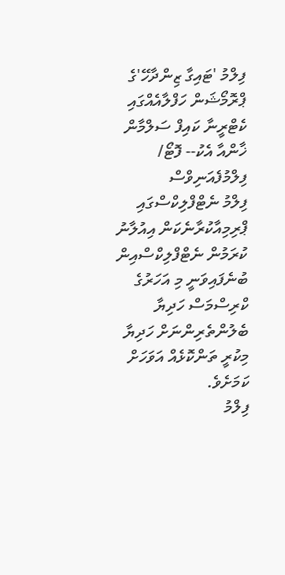ފިލްމު 'ޓައިގާ ޒިންދާހޭ'ގެ ޕްރޮމޯޝަން ހަފްލާއެއްގައި ކެޓްރީނާ ކައިފް ސަލްމާން ޚާންއާ އެކު-- ފޮޓޯ/ ފިލްމުފެއަނިވްސް
ފިލްމު ނެޓްފްލިކްސްގައި ޕްރިމިއާކުރާނެކަން އިއުލާނު ކުރަމުން ނެޓްފްލިކްސްއިން ބުނެފައިވަނީ މި އަހަރުގެ ކްރިސްމަސް ހަދިޔާ ބެލުންތެރިންނަށް ހަދިޔާ މިކުރީ ތަންކޮޅެއް އަވަހަށް ކަމަށެވެ.
ފިލްމު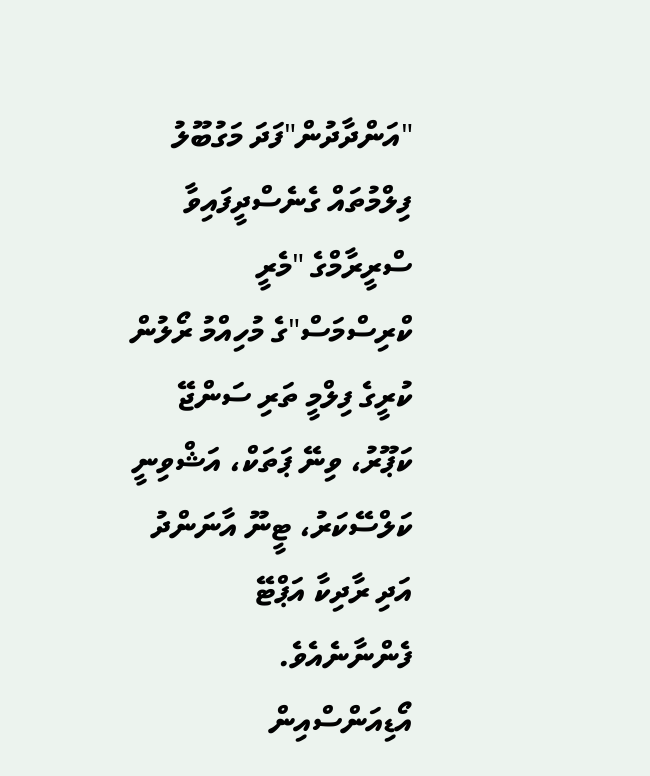"އަންދާދުން"ފަދަ މަގުބޫލު ފިލްމުތައް ގެނެސްދީފައިވާ ސްރީރާމްގެ "މެރީ ކްރިސްމަސް"ގެ މުހިއްމު ރޯލުން ކުރީގެ ފިލްމީ ތަރި ސަންޖޭ ކަޕޫރު، ވިނޭ ޕަތަކް، އަޝްވިނީ ކަލްސޭކަރު، ޓީނޫ އާނަންދު އަދި ރާދިކާ އަޕްޓޭ ފެންނާނެއެވެ.
އޯޑިއަންސްއިން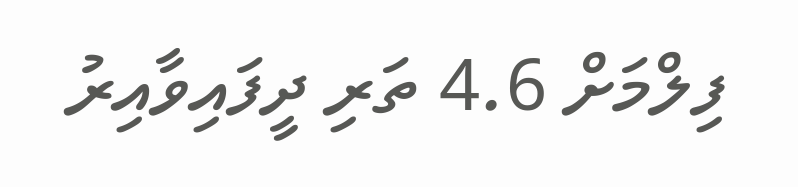ފިލްމަށް 4.6 ތަރި ދީފައިވާއިރު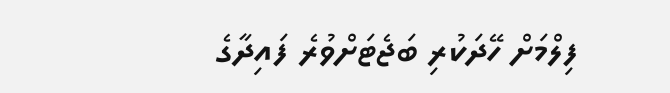ފިލްމަށް ހޭދަކުރި ބަޖެޓަށްވުރެ ފައިދާގެ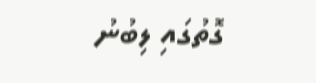ގޮތުގައި ލިބުނު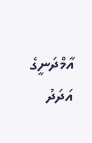އާމްދަނީގެ އަދަދު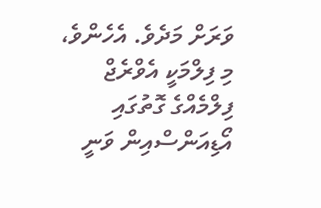ވަރަށް މަދެވެ. އެހެންވެ، މި ފިލްމަކީ އެވްރެޖް ފިލްމެއްގެ ގޮތުގައި އޯޑިއަންސްއިން ވަނީ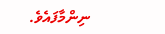ނިންމާފައެވެ.